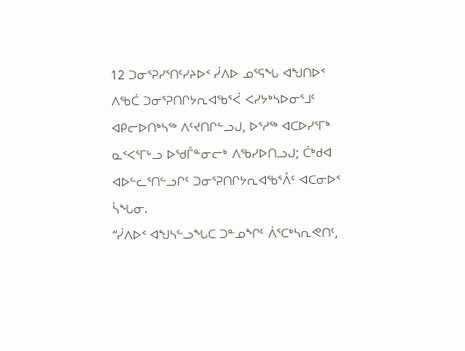12 ᑐᓂᕐᕈᓯᕐᑎᑦᓯᔨᐅᑉ ᓰᐱᐅ ᓄᕐᕋᖓ ᐊᖑᑎᐅᑉ ᐱᖃᑖ ᑐᓂᕐᕈᑎᒋᔭᕆᐊᖃᕐᐹ ᐸᓯᔭᒃᓴᐅᓂᕐᒧᑦ ᐊᑭᓕᐅᑎᒃᓴᖅ ᐱᑦᔪᑎᒋᓪᓗᒍ, ᐅᕐᓱᖅ ᐊᑕᐅᓯᕐᒥᒃ ᓇᑉᐸᕐᒥᒡᓗ ᐅᖁᒤᓐᓂᓕᒃ ᐱᖃᓯᐅᑎᓗᒍ; ᑖᒃᑯᐊ ᐊᐅᓪᓚᕐᑎᓪᓗᒋᑦ ᑐᓂᕐᕈᑎᒋᔭᕆᐊᖃᕐᐰᑦ ᐊᑕᓂᐅᑉ ᓵᖓᓂ.
“ᓰᐱᐅᑉ ᐊᖑᓴᓪᓗᖓᑕ ᑐᓐᓄᖏᑦ ᐲᕐᑕᒃᓴᕆᕙᑎᑦ,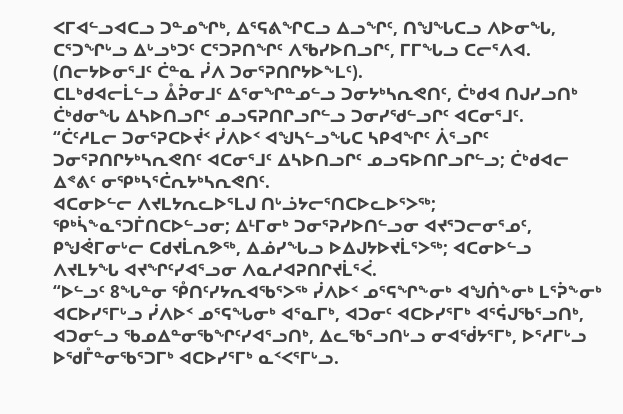ᐸᒥᐊᓪᓗᐊᑕᓗ ᑐᓐᓄᖏᒃ, ᐃᕐᕋᕕᖏᑕᓗ ᐃᓗᖏᑦ, ᑎᖑᖓᑕᓗ ᐱᐅᓂᖓ, ᑕᕐᑐᖏᒡᓗ ᐃᒡᓗᒃᑐᑦ ᑕᕐᑐᕈᑎᖏᑦ ᐱᖃᓯᐅᑎᓗᒋᑦ, ᒥᒥᖓᓗ ᑕᓕᕐᐱᐊ. (ᑎᓕᔭᐅᓂᕐᒧᑦ ᑖᓐᓇ ᓰᐱ ᑐᓂᕐᕈᑎᒋᔭᐅᖕᒪᑦ).
ᑕᒪᒃᑯᐊᓕᒫᓪᓗ ᐂᕉᓂᒧᑦ ᐃᕐᓂᖏᓐᓄᓪᓗ ᑐᓂᔭᒃᓴᕆᕙᑎᑦ, ᑖᒃᑯᐊ ᑎᒍᓯᓗᑎᒃ ᑖᒃᑯᓂᖓ ᐃᓴᐅᑎᓗᒋᑦ ᓄᓗᕋᕈᑎᒋᓗᒋᓪᓗ ᑐᓂᓯᖁᓪᓗᒋᑦ ᐊᑕᓂᕐᒧᑦ.
“ᑖᑦᓱᒪᓕ ᑐᓂᕐᕈᑕᐅᔫᑉ ᓰᐱᐅᑉ ᐊᖑᓴᓪᓗᖓᑕ ᓴᑭᐊᖏᑦ ᐲᕐᓗᒋᑦ ᑐᓂᕐᕈᑎᒋᔭᒃᓴᕆᕙᑎᑦ ᐊᑕᓂᕐᒧᑦ ᐃᓴᐅᑎᓗᒋᑦ ᓄᓗᕋᐅᑎᒋᓗᒋᓪᓗ; ᑖᒃᑯᐊᓕ ᐃᕝᕕᑦ ᓂᕿᒃᓴᕐᑖᕆᔭᒃᓴᕆᕙᑎᑦ.
ᐊᑕᓂᐅᓪᓕ ᐱᔪᒪᔭᕆᓚᐅᕐᒪᒍ ᑎᒡᓘᔭᓕᕐᑎᑕᐅᓚᐅᕐᐳᖅ; ᕿᒃᓵᖕᓇᕐᑐᒦᑎᑕᐅᓪᓗᓂ; ᐃᒻᒥᓂᒃ ᑐᓂᕐᕈᓯᐅᑎᓪᓗᓂ ᐊᔪᕐᑐᓕᓂᕐᓄᑦ, ᑭᖑᕚᒥᓂᒡᓕ ᑕᑯᔪᒫᕆᕗᖅ, ᐃᓅᓯᖓᓗ ᐅᐃᒍᔭᐅᔪᒫᕐᐳᖅ; ᐊᑕᓂᐅᓪᓗ ᐱᔪᒪᔭᖓ ᐊᔪᖏᑦᓯᐊᕐᓗᓂ ᐱᓇᓱᐊᕈᑎᒋᔪᒫᕐᐹ.
“ᐅᓪᓗᑦ 8ᖓᓐᓂ ᕾᑎᑦᓯᔭᕆᐊᖃᕐᐳᖅ ᓰᐱᐅᑉ ᓄᕐᕋᖏᖕᓂᒃ ᐊᖑᑏᖕᓂᒃ ᒪᕐᕉᖕᓂᒃ ᐊᑕᐅᓯᕐᒥᒡᓗ ᓰᐱᐅᑉ ᓄᕐᕋᖓᓂᒃ ᐊᕐᓇᒥᒃ, ᐊᑐᓂᑦ ᐊᑕᐅᓯᕐᒥᒃ ᐊᕐᕌᒍᖃᕐᓗᑎᒃ, ᐊᑐᓂᓪᓗ ᖃᓄᐃᓐᓂᖃᖏᑦᓯᐊᕐᓗᑎᒃ, ᐃᓚᖃᕐᓗᑎᒡᓗ ᓂᐊᖂᔭᕐᒥᒃ, ᐅᕐᓱᒥᒡᓗ ᐅᖁᒤᓐᓂᖃᕐᑐᒥᒃ ᐊᑕᐅᓯᕐᒥᒃ ᓇᑉᐸᕐᒥᒡᓗ.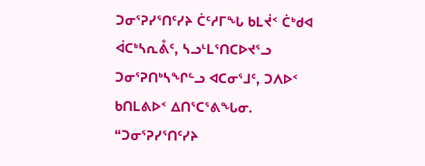ᑐᓂᕐᕈᓯᕐᑎᑦᓯᔨ ᑖᑦᓱᒥᖓ ᑲᒪᔫᑉ ᑖᒃᑯᐊ ᐋᑕᒃᓴᕆᕔᑦ, ᓴᓗᒻᒪᕐᑎᑕᐅᔪᕐᓗ ᑐᓂᕐᕈᑎᒃᓴᖏᓪᓗ ᐊᑕᓂᕐᒧᑦ, ᑐᐱᐅᑉ ᑲᑎᒪᕕᐅᑉ ᐃᑎᕐᑕᕐᕕᖓᓂ.
“ᑐᓂᕐᕈᓯᕐᑎᑦᓯᔨ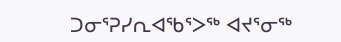ᑐᓂᕐᕈᓯᕆᐊᖃᕐᐳᖅ ᐊᔪᕐᓂᖅ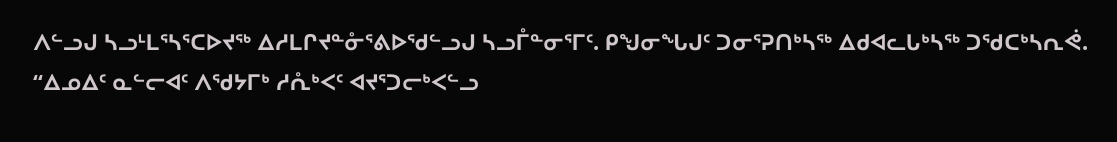ᐱᓪᓗᒍ ᓴᓗᒻᒪᕐᓴᕐᑕᐅᔪᖅ ᐃᓱᒪᒋᔪᓐᓁᕐᕕᐅᖁᓪᓗᒍ ᓴᓗᒤᓐᓂᕐᒥᑦ. ᑭᖑᓂᖓᒍᑦ ᑐᓂᕐᕈᑎᒃᓴᖅ ᐃᑯᐊᓚᒐᒃᓴᖅ ᑐᖁᑕᒃᓴᕆᕚ.
“ᐃᓄᐃᑦ ᓇᓪᓕᐊᑦ ᐱᖁᔭᒥᒃ ᓱᕅᒃᐸᑦ ᐊᔪᕐᑐᓕᒃᐸᓪᓗ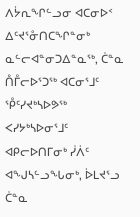ᐱᔮᕆᖏᓪᓗᓂ ᐊᑕᓂᐅᑉ ᐃᑦᔪᕐᓁᑎᑕᖏᓐᓂᒃ ᓇᓪᓕᐊᓐᓂᑐᐃᓐᓇᖅ, ᑖᓐᓇ ᑍᒤᓕᐅᕐᑐᖅ ᐊᑕᓂᕐᒧᑦ ᕾᑦᓯᔪᒃᓴᐅᕗᖅ ᐸᓯᔭᒃᓴᐅᓂᕐᒧᑦ ᐊᑭᓕᐅᑎᒥᓂᒃ ᓰᐲᑦ ᐊᖑᓴᓪᓗᖓᓂᒃ, ᐆᒪᔪᕐᓗ ᑖᓐᓇ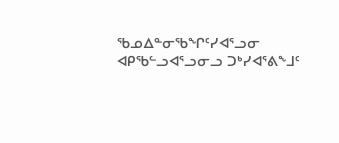ᖃᓄᐃᓐᓂᖃᖏᑦᓯᐊᕐᓗᓂ ᐊᑭᖃᓪᓗᐊᕐᓗᓂᓗ ᑐᒃᓯᐊᕐᕕᖕᒧᑦ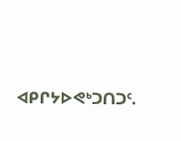ᐊᑭᒋᔭᐅᕙᒃᑐᑎᑐᑦ.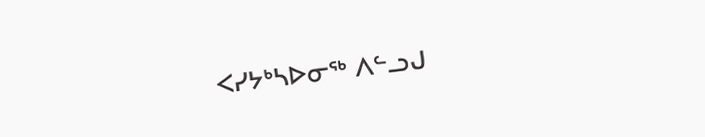ᐸᓯᔭᒃᓴᐅᓂᖅ ᐱᓪᓗᒍ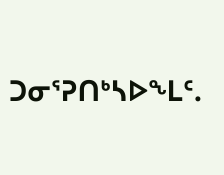ᑐᓂᕐᕈᑎᒃᓴᐅᖕᒪᑦ.